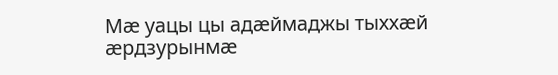Мæ уацы цы адæймаджы тыххæй æрдзурынмæ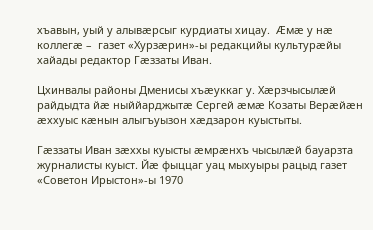хъавын, уый у алывæрсыг курдиаты хицау.  Æмæ у нæ коллегæ –  газет «Хурзæрин»-ы редакцийы культурæйы хайады редактор Гæззаты Иван.

Цхинвалы районы Дменисы хъæуккаг у. Хæрзчысылæй райдыдта йæ ныййарджытæ Сергей æмæ Козаты Верæйæн æххуыс кæнын алыгъуызон хæдзарон куыстыты.

Гæззаты Иван зæххы куысты æмрæнхъ чысылæй бауарзта журналисты куыст. Йæ фыццаг уац мыхуыры рацыд газет «Советон Ирыстон»-ы 1970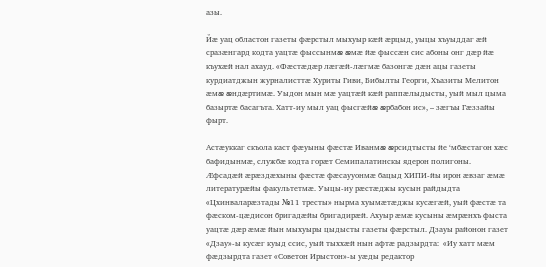азы.

Йæ уац областон газеты фæрстыл мыхуыр кæй æрцыд, уыцы хъуыддаг æй   сразæнгард кодта уацтæ фыссынмæ æмæ йæ фыссæн сис абоны онг дæр йæ къухæй нал ахауд. «Фæстæдæр лæгæй-лæгмæ базонгæ дæн ацы газеты курдиатджын журналисттæ Хуриты Гиви, Бибылты Георги, Хъазиты Мелитон æмæ æндæртимæ. Уыдон мын мæ уацтæй кæй раппæлыдысты, уый мыл цыма базыртæ басагъта. Хатт-иу мыл уац фысгæйæ æрбабон ис», – зæгъы Гæззайы фырт.

Астæуккаг скъола каст фæуыны фæстæ Иванмæ æрсидтысты йе ‘мбæстагон хæс бафидынмæ, службæ кодта горæт Семипалатинскы ядерон полигоны. Æфсадæй æрæздæхыны фæстæ фæсаууонмæ бацыд ХИПИ-йы ирон æвзаг æмæ литературæйы факультетмæ. Уыцы-иу рæстæджы кусын райдыдта «Цхинваларæзтады №11 тресты» нырма хуымæтæджы кусæгæй, уый фæстæ та фæском-цæдисон бригадæйы бригадирæй. Ахуыр æмæ кусыны æмрæнхъ фыста уацтæ дæр æмæ йын мыхуыры цыдысты газеты фæрстыл. Дзауы районон газет «Дзау»-ы кусæг куыд ссис, уый тыххæй нын афтæ радзырдта:  «Иу хатт мæм фæдзырдта газет «Советон Ирыстон»-ы уæды редактор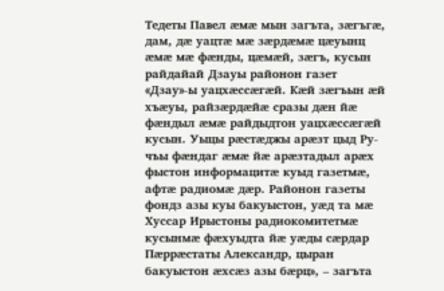Тедеты Павел æмæ мын загъта, зæгъгæ, дам, дæ уацтæ мæ зæрдæмæ цæуынц æмæ мæ фæнды, цæмæй, зæгъ, кусын райдайай Дзауы районон газет «Дзау»-ы уацхæссæгæй. Кæй зæгъын æй хъæуы, райзæрдæйæ сразы дæн йæ фæндыл æмæ райдыдтон уацхæссæгæй кусын. Уыцы рæстæджы арæзт цыд Ру-чъы фæндаг æмæ йæ арæзтадыл арæх фыстон информацитæ куыд газетмæ, афтæ радиомæ дæр. Районон газеты фондз азы куы бакуыстон, уæд та мæ Хуссар Ирыстоны радиокомитетмæ кусынмæ фæхуыдта йæ уæды сæрдар Пæррæстаты Александр, цыран бакуыстон æхсæз азы бæрц», – загъта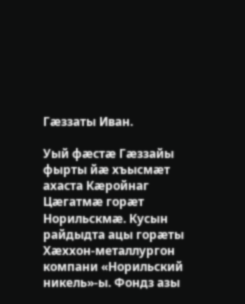Гæззаты Иван.

Уый фæстæ Гæззайы фырты йæ хъысмæт ахаста Кæройнаг Цæгатмæ горæт Норильскмæ. Кусын райдыдта ацы горæты Хæххон-металлургон компани «Норильский никель»-ы. Фондз азы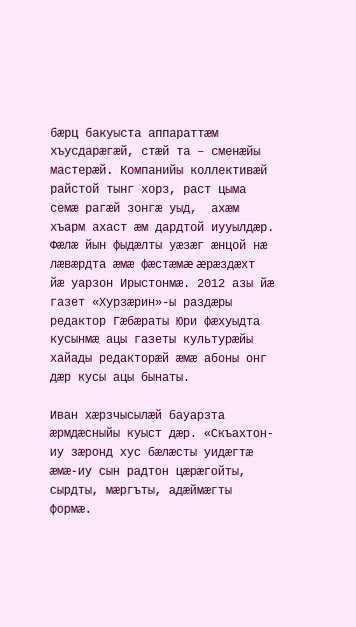бæрц бакуыста аппараттæм хъусдарæгæй, стæй та – сменæйы мастерæй. Компанийы коллективæй райстой тынг хорз, раст цыма семæ рагæй зонгæ уыд,  ахæм хъарм ахаст æм дардтой иууылдæр. Фæлæ йын фыдæлты уæзæг æнцой нæ лæвæрдта æмæ фæстæмæ æрæздæхт йæ уарзон Ирыстонмæ. 2012 азы йæ газет «Хурзæрин»-ы раздæры редактор Гæбæраты Юри фæхуыдта кусынмæ ацы газеты культурæйы хайады редакторæй æмæ абоны онг дæр кусы ацы бынаты.

Иван хæрзчысылæй бауарзта æрмдæсныйы куыст дæр. «Скъахтон-иу зæронд хус бæлæсты уидæгтæ æмæ-иу сын радтон цæрæгойты, сырдты, мæргъты, адæймæгты формæ.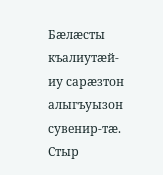Бæлæсты къалиутæй-иу сарæзтон алыгъуызон сувенир-тæ. Стыр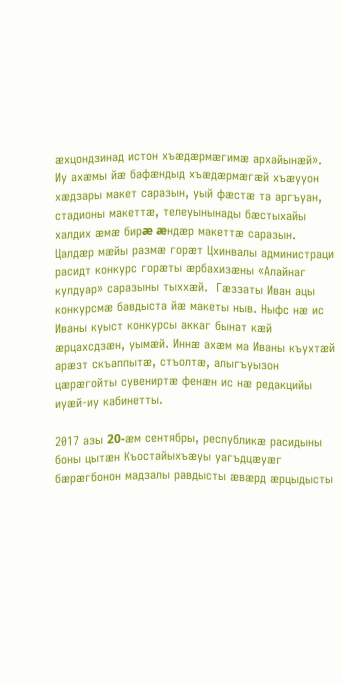æхцондзинад истон хъæдæрмæгимæ архайынæй». Иу ахæмы йæ бафæндыд хъæдæрмæгæй хъæууон хæдзары макет саразын, уый фæстæ та аргъуан, стадионы макеттæ, телеуынынады бæстыхайы халдих æмæ бирæ æндæр макеттæ саразын. Цалдæр мæйы размæ горæт Цхинвалы администраци расидт конкурс горæты æрбахизæны «Алайнаг кулдуар» саразыны тыххæй.  Гæззаты Иван ацы конкурсмæ бавдыста йæ макеты ныв. Ныфс нæ ис Иваны куыст конкурсы аккаг бынат кæй æрцахсдзæн, уымæй. Иннæ ахæм ма Иваны къухтæй арæзт скъаппытæ, стъолтæ, алыгъуызон цæрæгойты сувениртæ фенæн ис нæ редакцийы иуæй-иу кабинетты.

2017 азы 20-æм сентябры, республикæ расидыны боны цытæн Къостайыхъæуы уагъдцæуæг бæрæгбонон мадзалы равдысты æвæрд æрцыдысты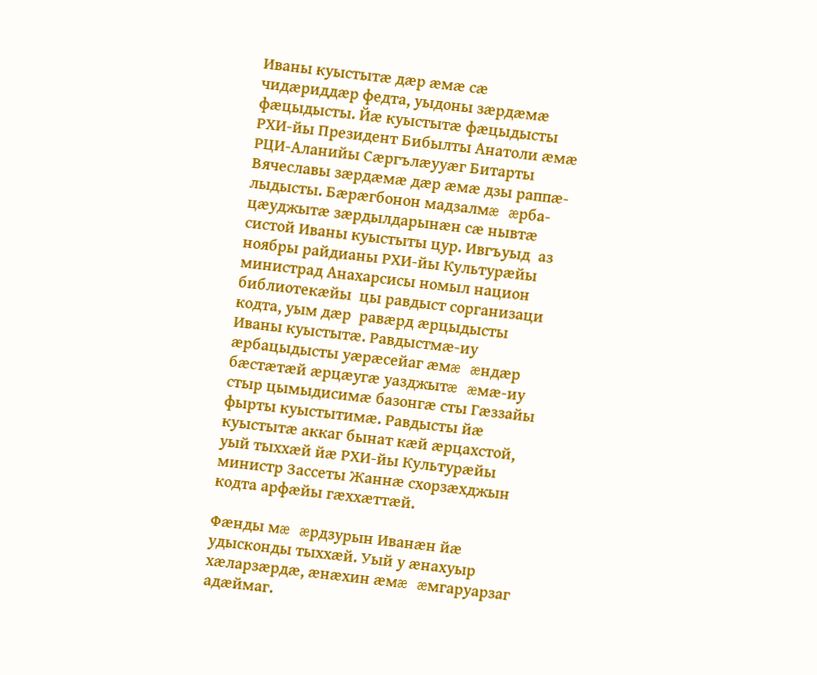Иваны куыстытæ дæр æмæ сæ чидæриддæр федта, уыдоны зæрдæмæ фæцыдысты. Йæ куыстытæ фæцыдысты РХИ-йы Президент Бибылты Анатоли æмæ РЦИ-Аланийы Сæргълæууæг Битарты Вячеславы зæрдæмæ дæр æмæ дзы раппæ-лыдысты. Бæрæгбонон мадзалмæ æрба-цæуджытæ зæрдылдарынæн сæ нывтæ систой Иваны куыстыты цур. Ивгъуыд  аз ноябры райдианы РХИ-йы Культурæйы министрад Анахарсисы номыл национ библиотекæйы  цы равдыст сорганизаци кодта, уым дæр  равæрд æрцыдысты Иваны куыстытæ. Равдыстмæ-иу æрбацыдысты уæрæсейаг æмæ æндæр бæстæтæй æрцæугæ уазджытæ æмæ-иу стыр цымыдисимæ базонгæ сты Гæззайы фырты куыстытимæ. Равдысты йæ куыстытæ аккаг бынат кæй æрцахстой, уый тыххæй йæ РХИ-йы Культурæйы министр Зассеты Жаннæ схорзæхджын кодта арфæйы гæххæттæй.

Фæнды мæ æрдзурын Иванæн йæ удысконды тыххæй. Уый у æнахуыр хæларзæрдæ, æнæхин æмæ æмгаруарзаг адæймаг.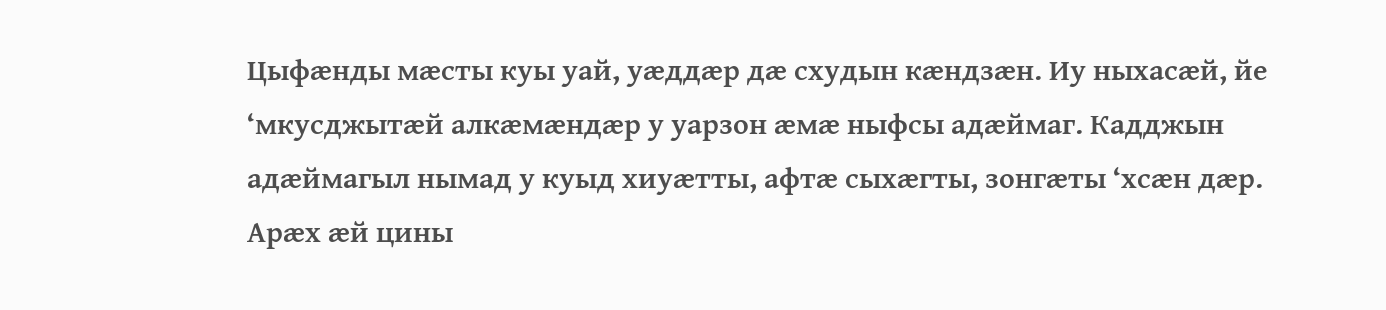Цыфæнды мæсты куы уай, уæддæр дæ схудын кæндзæн. Иу ныхасæй, йе ‘мкусджытæй алкæмæндæр у уарзон æмæ ныфсы адæймаг. Кадджын адæймагыл нымад у куыд хиуæтты, афтæ сыхæгты, зонгæты ‘хсæн дæр. Арæх æй цины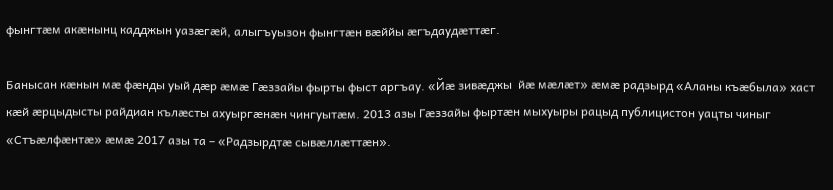фынгтæм акæнынц кадджын уазæгæй, алыгъуызон фынгтæн вæййы æгъдаудæттæг.

Банысан кæнын мæ фæнды уый дæр æмæ Гæззайы фырты фыст аргъау. «Йæ зивæджы  йæ мæлæт» æмæ радзырд «Аланы къæбыла» хаст кæй æрцыдысты райдиан кълæсты ахуыргæнæн чингуытæм. 2013 азы Гæззайы фыртæн мыхуыры рацыд публицистон уацты чиныг «Стъæлфæнтæ» æмæ 2017 азы та – «Радзырдтæ сывæллæттæн».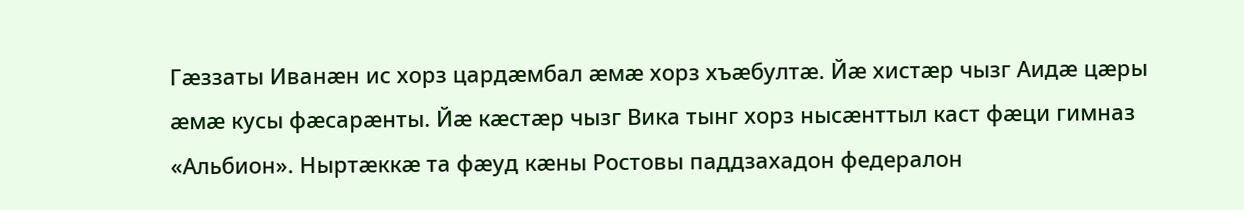Гæззаты Иванæн ис хорз цардæмбал æмæ хорз хъæбултæ. Йæ хистæр чызг Аидæ цæры æмæ кусы фæсарæнты. Йæ кæстæр чызг Вика тынг хорз нысæнттыл каст фæци гимназ «Альбион». Ныртæккæ та фæуд кæны Ростовы паддзахадон федералон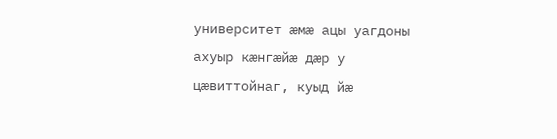университет æмæ ацы уагдоны ахуыр кæнгæйæ дæр у цæвиттойнаг, куыд йæ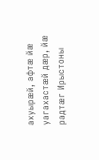ахуырæй, афтæ йæ уагахастæй дæр, йæ радтæг Ирыстоны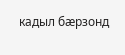кадыл бæрзонд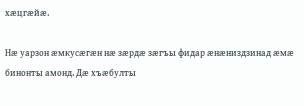хæцгæйæ.

Нæ уарзон æмкусæгæн нæ зæрдæ зæгъы фидар æнæниздзинад æмæ бинонты амонд. Дæ хъæбулты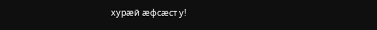хурæй æфсæст у!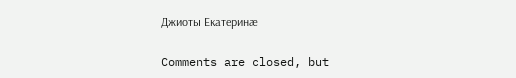Джиоты Екатеринæ

Comments are closed, but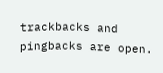trackbacks and pingbacks are open.